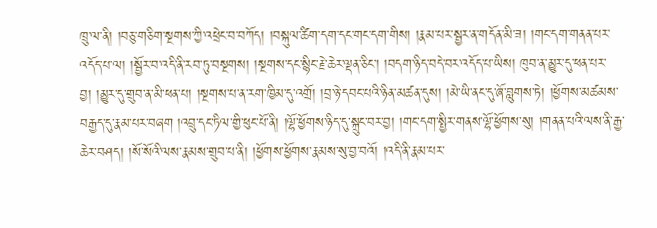ཁྲུ་ལ་ནི། །བཅུ་གཅིག་སྔགས་ཀྱི་འཕྲེང་བ་བཀོད། །བསྐུལ་ཚིག་དག་དང་གང་དག་གིས། །རྣམ་པར་སྦྱར་ན་གདོན་མི་ཟ། །གང་དག་གནན་པར་འདོད་པ་ལ། །སྦྱོར་བ་འདི་ནི་རབ་ཏུ་བསྔགས། །སྔགས་དང་སྙིང་རྗེ་ཆེར་ལྡན་ཅིང་། །བདག་ཉིད་བདེ་བར་འདོད་པ་ཡིས། ཁུབ་ན་མྱུར་དུ་ཕན་པར་བྱ། །མྱུར་དུ་གྲུབ་ན་མི་ཕན་པ། །སྔགས་པ་ན་རག་ཁྱིམ་དུ་འགྲོ། །བྲ་ཉེ་དབང་པའི་ཉིན་མཚན་དུས། །མེ་ཡི་ནང་དུ་ཞོ་བླུགས་ཏེ། །ཕྱོགས་མཚམས་བརྒྱད་དུ་རྣམ་པར་བཞག །འབྲུ་དང་ཏིལ་གྱི་ཕུང་པོ་ནི། །ལྷོ་ཕྱོགས་ཉིད་དུ་སྐྲུང་བར་བྱ། །གང་དག་སྤྱིར་གནས་ལྷོ་ཕྱོགས་སུ། །གནན་པའི་ལས་ནི་རྒྱ་ཆེར་བཤད། །སོ་སོའི་ལས་རྣམས་གྲུབ་པ་ནི། །ཕྱོགས་ཕྱོགས་རྣམས་སུ་བྱ་བའོ། །འདི་ནི་རྣམ་པར་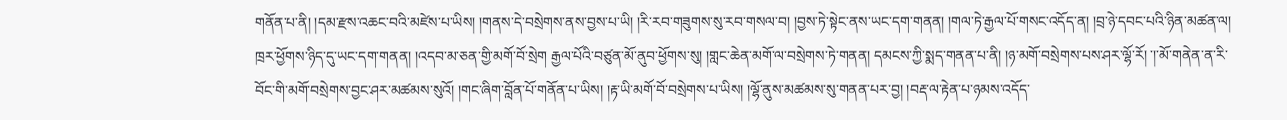གནོན་པ་ནི། །དམ་རྫས་འཆང་བའི་མཛེས་པ་ཡིས། །གནས་དེ་བསྲེགས་ནས་བྱས་པ་ཡི། །རི་རབ་གཟུགས་སུ་རབ་གསལ་བ། །བྱས་ཏེ་སྟེང་ནས་ཡང་དག་གནན། །གལ་ཏེ་རྒྱལ་པོ་གསང་འདོད་ན། །བྲ་ཉེ་དབང་པའི་ཉིན་མཚན་ལ། ཁྲར་ཕྱོགས་ཉིད་དུ་ཡང་དག་གནན། །འདབ་མ་ཅན་གྱི་མགོ་བོ་སྲེག རྒྱལ་པོའི་བཙུན་མོ་ནུབ་ཕྱོགས་སུ། །གླང་ཆེན་མགོ་ལ་བསྲེགས་ཏེ་གནན། དམངས་ཀྱི་སྨད་གནན་པ་ནི། །ཉ་མགོ་བསྲེགས་པས་ཤར་ལྷོ་རོ། ་།་མོ་གནེན་ན་རི་བོང་གི་མགོ་བསྲེགས་བྱང་ཤར་མཚམས་སུའོ། །གང་ཞིག་བློན་པོ་གནོན་པ་ཡིས། །རྟ་ཡི་མགོ་བོ་བསྲེགས་པ་ཡིས། །ལྷོ་ནུས་མཚམས་སུ་གནན་པར་བྱ། །བརྡ་ལ་རྟེན་པ་ཉམས་འདོད་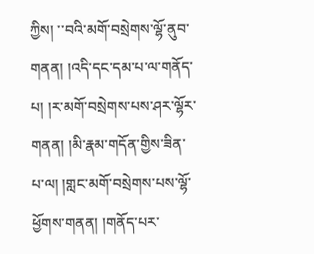ཀྱིས། ་་བའི་མགོ་བསྲེགས་ལྷོ་ནུབ་གནན། །འདི་དང་དམ་པ་ལ་གནོད་པ། །ར་མགོ་བསྲེགས་པས་ཤར་ལྷོར་གནན། །མི་རྣམ་གདོན་གྱིས་ཟིན་པ་ལ། །གླང་མགོ་བསྲེགས་པས་ལྷོ་ཕྱོགས་གནན། །གནོད་པར་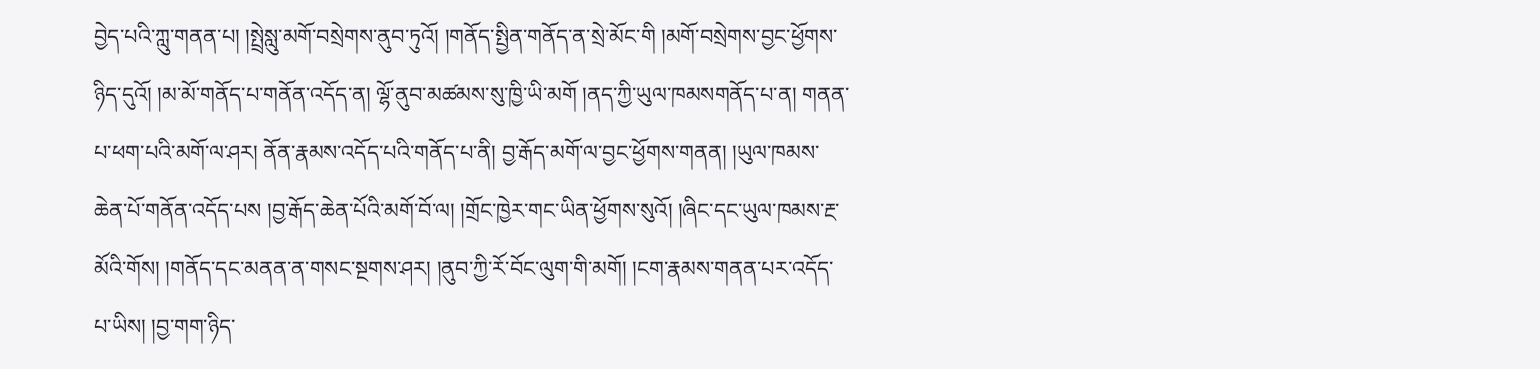བྱེད་པའི་ཀླུ་གནན་པ། །སྤྲེསླུ་མགོ་བསྲེགས་ནུབ་ཏུའོ། །གནོད་སྤྱིན་གནོད་ན་སྲེ་མོང་གི །མགོ་བསྲེགས་བྱང་ཕྱོགས་ཉིད་དུའོ། །མ་མོ་གནོད་པ་གནོན་འདོད་ན། ལྷོ་ནུབ་མཚམས་སུ་ཁྱི་ཡི་མགོ །ནད་ཀྱི་ཡུལ་ཁམསགནོད་པ་ན། གནན་པ་ཕག་པའི་མགོ་ལ་ཤར། ནོན་རྣམས་འདོད་པའི་གནོད་པ་ནི། བྱ་རྒོད་མགོ་ལ་བྱང་ཕྱོགས་གནན། །ཡུལ་ཁམས་ཆེན་པོ་གནོན་འདོད་པས །བྱ་རྒོད་ཆེན་པོའི་མགོ་བོ་ལ། །གྲོང་ཁྱེར་གང་ཡིན་ཕྱོགས་སུའོ། །ཞིང་དང་ཡུལ་ཁམས་རྔ་མོའི་གོས། །གནོད་དང་མནན་ན་གསང་སྔགས་ཤར། །ནུབ་ཀྱི་རོ་བོང་ལུག་གི་མགོ། །ངག་རྣམས་གནན་པར་འདོད་པ་ཡིས། །བྱ་གག་ཉིད་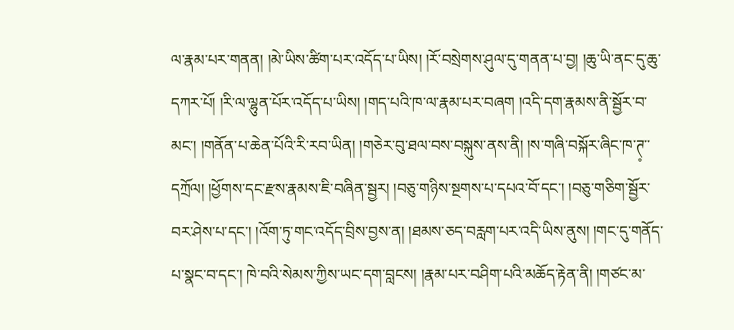ལ་རྣམ་པར་གནན། །མེ་ཡིས་ཚིག་པར་འདོད་པ་ཡིས། །རོ་བསྲེགས་ཤུལ་དུ་གནན་པ་བྱ། །ཆུ་ཡི་ནང་དུ་ཆུ་དཀར་པོ། །རི་ལ་ལྷུན་པོར་འདོད་པ་ཡིས། །གད་པའི་ཁ་ལ་རྣམ་པར་བཞག །འདི་དག་རྣམས་ནི་སྦྱོར་བ་མང་། །གནོན་པ་ཆེན་པོའི་རི་རབ་ཡིན། །གཅེར་བུ་ཐལ་བས་བསྐུས་ནས་ནི། །ས་གཞི་བསྐོར་ཞིང་ཁ་ཊ༷་་དཀྲོལ། །ཕྱོགས་དང་རྫས་རྣམས་ཇི་བཞིན་སྦྱར། །བཅུ་གཉིས་སྔགས་པ་དཔའ་བོ་དང་། །བཅུ་གཅིག་སྦྱོར་བར་ཤེས་པ་དང་། །འོག་ཏུ་གང་འདོད་བྲིས་བྱས་ན། །ཐམས་ཅད་བརླག་པར་འདི་ཡིས་ནུས། །གང་དུ་གནོད་པ་སྣང་བ་དང་། ཁེ་བའི་སེམས་ཀྱིས་ཡང་དག་བླངས། །རྣམ་པར་བཤིག་པའི་མཆོད་རྟེན་ནི། །གཙང་མ་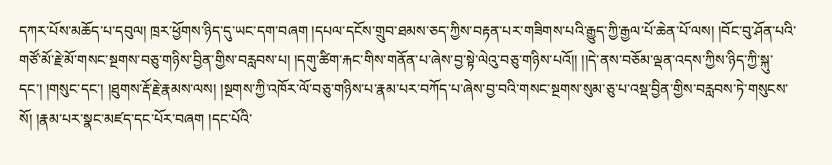དཀར་པོས་མཆོད་པ་དབུལ། ཁྲར་ཕྱོགས་ཉིད་དུ་ཡང་དག་བཞག །དཔལ་དངོས་གྲུབ་ཐམས་ཅད་ཀྱིས་བརྟན་པར་གཟིགས་པའི་རྒྱུད་ཀྱི་རྒྱལ་པོ་ཆེན་པོ་ལས། །བོང་བུ་ཤོན་པའི་གཙོ་མོ་རྗེ་མོ་གསང་སྔགས་བཅུ་གཉིས་བྱིན་གྱིས་བརླབས་པ། །དགུ་ཚིག་རྐང་གིས་གནོན་པ་ཞེས་བྱ་སྟེ་ལེའུ་བཅུ་གཉིས་པའོ།། །།དེ་ནས་བཅོམ་ལྡན་འདས་ཀྱིས་ཉིད་ཀྱི་སྐུ་དང་། །གསུང་དང་། །ཐུགས་རྡོ་རྗེ་རྣམས་ལས། །སྔགས་ཀྱི་འཁོར་ལོ་བཅུ་གཉིས་པ་རྣམ་པར་བཀོད་པ་ཞེས་བྱ་བའི་གསང་སྔགས་སུམ་ཅུ་པ་འསྡ་བྱིན་གྱིས་བརླབས་ཏེ་གསུངས་སོ། །རྣམ་པར་སྣང་མཛད་དང་པོར་བཞག །དང་པོའི་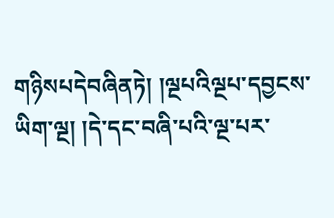གཉིསཔདེབཞིནཏེ། །ལྔཔའིལྔཔ་དབྱངས་ཡིག་ལྔ། །དེ་དང་བཞི་པའི་ལྔ་པར་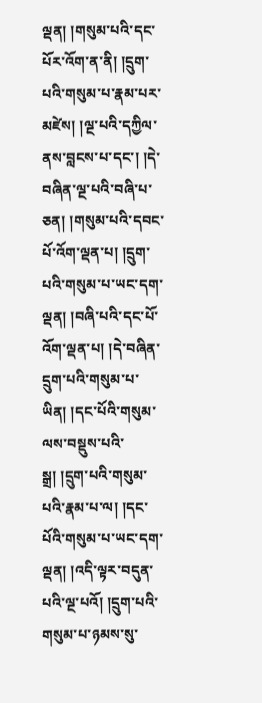ལྡན། །གསུམ་པའི་དང་པོར་འོག་ན་ནི། །དྲུག་པའི་གསུམ་པ་རྣམ་པར་མཛེས། །ལྔ་པའི་དཀྱིལ་ནས་བླངས་པ་དང་། །དེ་བཞིན་ལྔ་པའི་བཞི་པ་ཅན། །གསུམ་པའི་དབང་པོ་འོག་ལྡན་པ། །དྲུག་པའི་གསུམ་པ་ཡང་དག་ལྡན། །བཞི་པའི་དང་པོ་འོག་ལྡན་པ། །དེ་བཞིན་དྲུག་པའི་གསུམ་པ་ཡིན། །དང་པོའི་གསུམ་ལས་བསྡུས་པའི་སྒྲ། །དྲུག་པའི་གསུམ་པའི་རྣམ་པ་ལ། །དང་པོའི་གསུམ་པ་ཡང་དག་ལྡན། །འདི་ལྟར་བདུན་པའི་ལྔ་པའོ། །དྲུག་པའི་གསུམ་པ་ཉམས་སུ་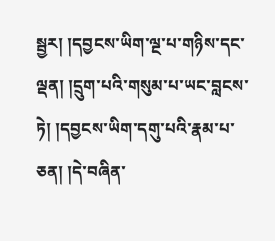སྦྱར། །དབྱངས་ཡིག་ལྔ་པ་གཉིས་དང་ལྡན། །དྲུག་པའི་གསུམ་པ་ཡང་བླངས་ཏེ། །དབྱངས་ཡིག་དགུ་པའི་རྣམ་པ་ཅན། །དེ་བཞིན་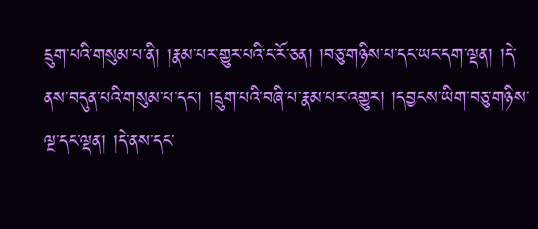དྲུག་པའི་གསུམ་པ་ནི། །རྣམ་པར་གྱུར་པའི་ང་རོ་ཅན། །བཅུ་གཉིས་པ་དང་ཡང་དག་ལྡན། །དེ་ནས་བདུན་པའི་གསུམ་པ་དང་། །དྲུག་པའི་བཞི་པ་རྣམ་པར་འགྱུར། །དབྱངས་ཡིག་བཅུ་གཉིས་ལྔ་དང་ལྡན། །དེ་ནས་དང་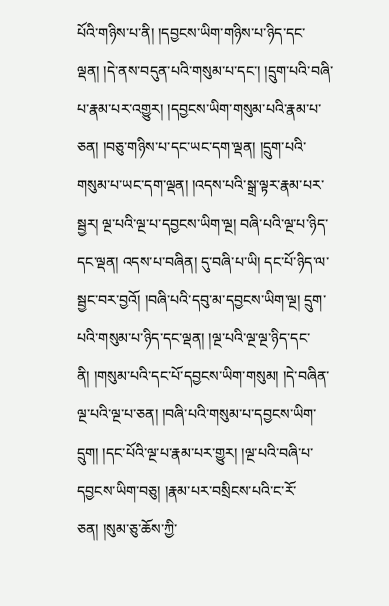པོའི་གཉིས་པ་ནི། །དབྱངས་ཡིག་གཉིས་པ་ཉིད་དང་ལྡན། །དེ་ནས་བདུན་པའི་གསུམ་པ་དང་། །དྲུག་པའི་བཞི་པ་རྣམ་པར་འགྱུར། །དབྱངས་ཡིག་གསུམ་པའི་རྣམ་པ་ཅན། །བཅུ་གཉིས་པ་དང་ཡང་དག་ལྡན། །དྲུག་པའི་གསུམ་པ་ཡང་དག་ལྡན། །འདས་པའི་སྒྲ་ལྟར་རྣམ་པར་སྦྱར། ལྔ་པའི་ལྔ་པ་དབྱངས་ཡིག་ལྔ། བཞི་པའི་ལྔ་པ་ཉིད་དང་ལྡན། འདས་པ་བཞིན། དུ་བཞི་པ་ཡི། དང་པོ་ཉིད་ལ་སྦྱང་བར་བྱའོ། །བཞི་པའི་དབུ་མ་དབྱངས་ཡིག་ལྔ། དྲུག་པའི་གསུམ་པ་ཉིད་དང་ལྡན། །ལྔ་པའི་ལྔ་ལྔ་ཉིད་དང་ནི། །གསུམ་པའི་དང་པོ་དབྱངས་ཡིག་གསུམ། །དེ་བཞིན་ལྔ་པའི་ལྔ་པ་ཅན། །བཞི་པའི་གསུམ་པ་དབྱངས་ཡིག་དྲུག། །དང་པོའི་ལྔ་པ་རྣམ་པར་གྱུར། །ལྔ་པའི་བཞི་པ་དབྱངས་ཡིག་བཅུ། །རྣམ་པར་བསྲིངས་པའི་ང་རོ་ཅན། །སུམ་ཅུ་ཆོས་ཀྱི་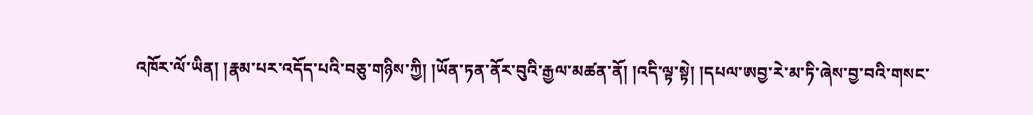འཁོར་ལོ་ཡིན། །རྣམ་པར་འདོད་པའི་བཅུ་གཉིས་ཀྱི། །ཡོན་ཏན་ནོར་བུའི་རྒྱལ་མཚན་ནོ། །འདི་ལྟ་སྟེ། །དཔལ་ཨབྱ་རེ་མ་ཏི་ཞེས་བྱ་བའི་གསང་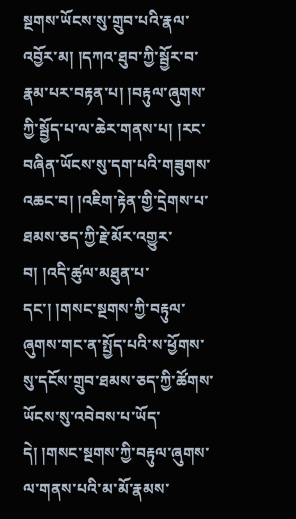སྔགས་ཡོངས་སུ་གྲུབ་པའི་རྣལ་འབྱོར་མ། །དཀའ་ཐུབ་ཀྱི་སྦྱོར་བ་རྣམ་པར་བརྟན་པ། །བརྟུལ་ཞུགས་ཀྱི་སྦྱོད་པ་ལ་ཆེར་གནས་པ། །རང་བཞིན་ཡོངས་སུ་དག་པའི་གཟུགས་འཆང་བ། །འཇིག་རྟེན་གྱི་དྲེགས་པ་ཐམས་ཅད་ཀྱི་རྗེ་མོར་འགྱུར་བ། །འདི་ཚུལ་མཐུན་པ་དང་། །གསང་སྔགས་ཀྱི་བརྟུལ་ཞུགས་གང་ན་སྤྱོད་པའི་ས་ཕྱོགས་སུ་དངོས་གྲུབ་ཐམས་ཅད་ཀྱི་ཚོགས་ཡོངས་སུ་འབེབས་པ་ཡོད་དེ། །གསང་སྔགས་ཀྱི་བརྟུལ་ཞུགས་ལ་གནས་པའི་མ་མོ་རྣམས་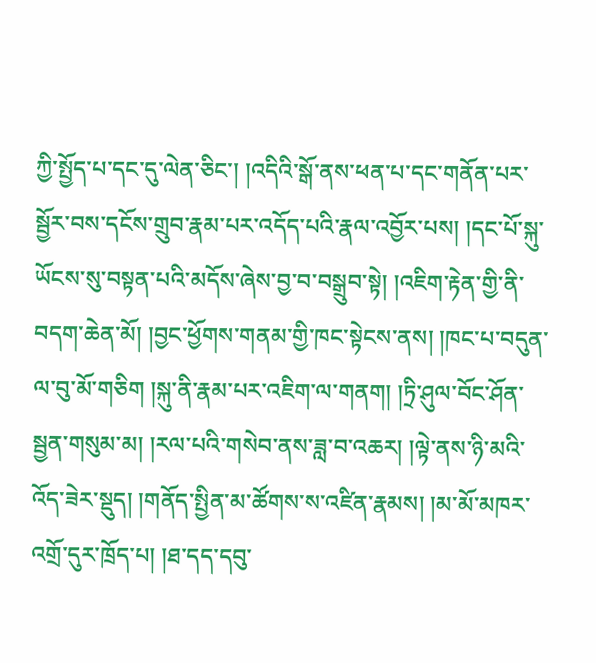ཀྱི་སྤྱོད་པ་དང་དུ་ལེན་ཅིང་། །འདིའི་སྒོ་ནས་ཕན་པ་དང་གནོན་པར་སྦྱོར་བས་དངོས་གྲུབ་རྣམ་པར་འདོད་པའི་རྣལ་འབྱོར་པས། །དང་པོ་སྐུ་ཡོངས་སུ་བསྟན་པའི་མདོས་ཞེས་བྱ་བ་བསྒྲུབ་སྟེ། །འཇིག་རྟེན་གྱི་ནི་བདག་ཆེན་མོ། །བྱང་ཕྱོགས་གནམ་གྱི་ཁང་སྟེངས་ནས། །ཁང་པ་བདུན་ལ་བུ་མོ་གཅིག །སྐུ་ནི་རྣམ་པར་འཇིག་ལ་གནག། །ཏྲི་ཤུལ་བོང་ཤོན་སྦྱན་གསུམ་མ། །རལ་པའི་གསེབ་ནས་ཟླ་བ་འཆར། །ལྟེ་ནས་ཉི་མའི་འོད་ཟེར་སྡུད། །གནོད་སྤྱིན་མ་ཚོགས་ས་འཛིན་རྣམས། །མ་མོ་མཁར་འགྲོ་དུར་ཁྲོད་པ། །ཐ་དད་དབུ་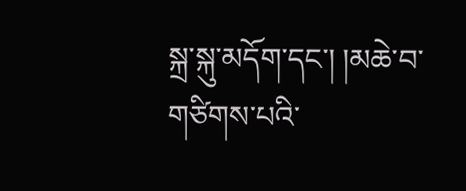སྐྲ་སྐུ་མདོག་དང་། །མཆེ་བ་གཙིགས་པའི་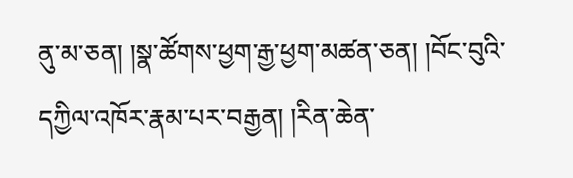ནུ་མ་ཅན། །སྣ་ཚོགས་ཕྱག་རྒྱ་ཕྱག་མཚན་ཅན། །བོང་བུའི་དཀྱིལ་འཁོར་རྣམ་པར་བརྒྱན། །རིན་ཆེན་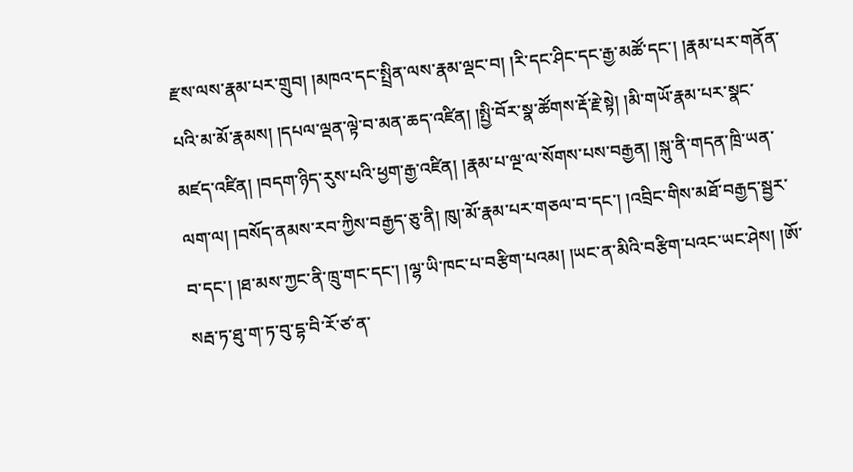རྫས་ལས་རྣམ་པར་གྲུབ། །མཁའ་དང་སྤྲིན་ལས་རྣམ་ལྡང་བ། །རི་དང་ཤིང་དང་རྒྱ་མཚོ་དང་། །རྣམ་པར་གནོན་པའི་མ་མོ་རྣམས། །དཔལ་ལྡན་ལྟེ་བ་མན་ཆད་འཛིན། །སྤྱི་བོར་སྣ་ཚོགས་རྡོ་རྗེ་སྟེ། །མི་གཡོ་རྣམ་པར་སྣང་མཛད་འཛིན། །བདག་ཉིད་རུས་པའི་ཕྱག་རྒྱ་འཛིན། །རྣམ་པ་ལྔ་ལ་སོགས་པས་བརྒྱན། །སྐུ་ནི་གདན་ཁྲི་ཡན་ལག་ལ། །བསོད་ནམས་རབ་ཀྱིས་བརྒྱད་ཅུ་ནི། ཁུ།་མོ་རྣམ་པར་གཅལ་བ་དང་། །འབྲིང་གིས་མཐོ་བརྒྱད་སྦྱར་བ་དང་། །ཐ་མས་ཀྱང་ནི་ཁྲུ་གང་དང་། །ལྷ་ཡི་ཁང་པ་བརྩིག་པའམ། །ཡང་ན་མིའི་བརྩིག་པའང་ཡང་ཤེས། །ཨོ་སརྦ་ཏ་ཐུ་ག་ཏ་བུ་དྷ་བི་རོ་ཙ་ན་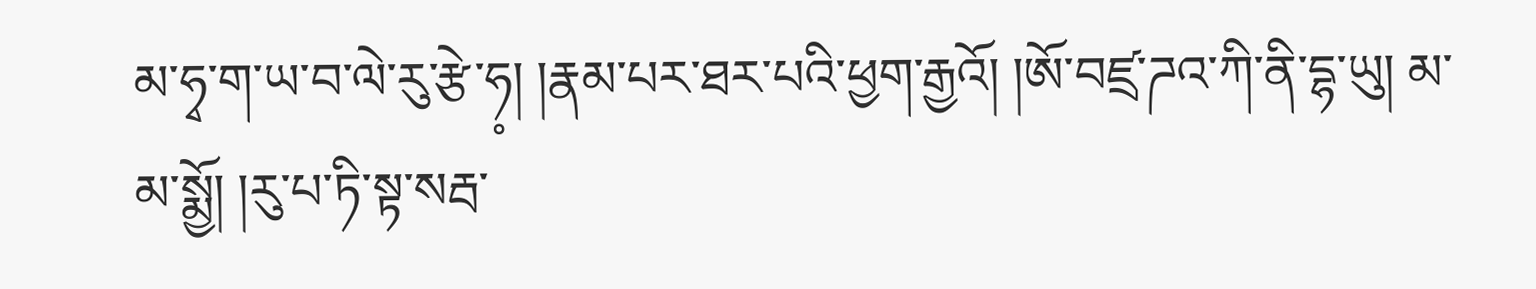མ་ཧྭ་ག་ཡ་བ་ལེ་རུ་རྩེ་ཧ༷། །རྣམ་པར་ཐར་པའི་ཕྱག་རྒྱའོ། །ཨོ་བཛྲ་ཌའ་ཀི་ནི་དྷ་ཡུ། མ་མ་སྨྱོ། །རུ་པ་ཏི་སྟ་སརྦ་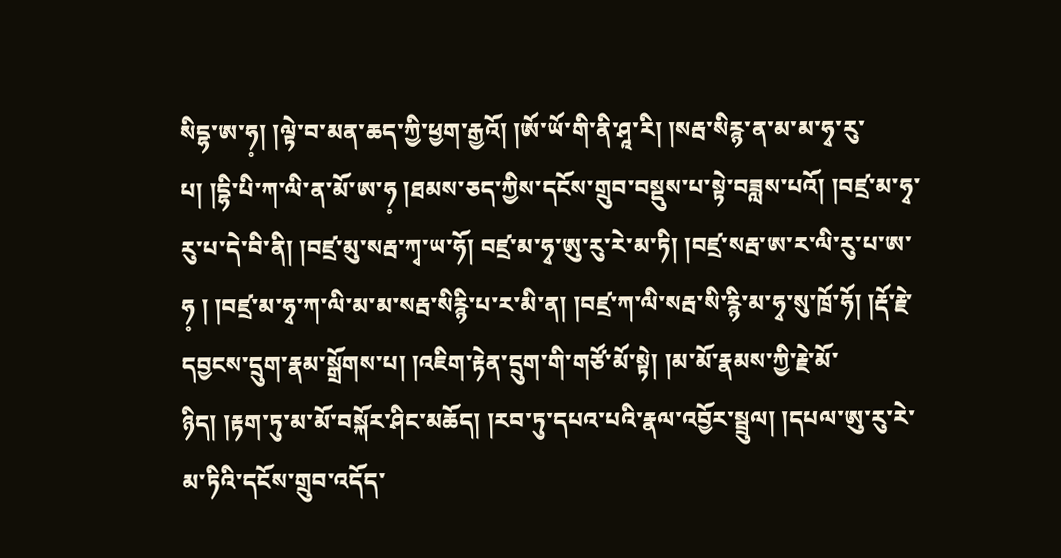སིདྷ་ཨ་ཧ༷། །ལྟེ་བ་མན་ཆད་ཀྱི་ཕྱག་རྒྱའོ། །ཨོ་ཡོ་གི་ནི་ཤཱ་རི། །སརྦ་སིརྙ་ན་མ་མ་ཧྭ་རུ་པ། །དྷི་པི་ཀ་ལི་ན་མོ་ཨ་ཧ༷ །ཐམས་ཅད་ཀྱིས་དངོས་གྲུབ་བསྡུས་པ་སྟེ་བཟླས་པའོ། །བཛྲ་མ་ཧྭ་རུ་པ་དེ་བི་ནི། །བཛྲ་མུ་སརྦ་ཀྭ་ཡ་ཧོ། བཛྲ་མ་ཧྭ་ཨུ་རུ་རེ་མ་ཏི། །བཛྲ་སརྦ་ཨ་ར་ལི་རུ་པ་ཨ་ཧ༷ ། །བཛྲ་མ་ཧྭ་ཀ་ལི་མ་མ་སརྦ་སིརྙི་པ་ར་མི་ན། །བཛྲ་ཀ་ལི་སརྦ་སི་རྙི་མ་ཧྭ་སུ་ཁྲོ་ཧོ། །རྡོ་རྗེ་དབྱངས་དྲུག་རྣམ་སྒྲོགས་པ། །འཇིག་རྟེན་དྲུག་གི་གཙོ་མོ་སྟེ། །མ་མོ་རྣམས་ཀྱི་རྗེ་མོ་ཉིད། །རྟག་ཏུ་མ་མོ་བསྐོར་ཤིང་མཆོད། །རབ་ཏུ་དཔའ་པའི་རྣལ་འབྱོར་སྦྲུལ། །དཔལ་ཨུ་རུ་རེ་མ་ཏིའི་དངོས་གྲུབ་འདོད་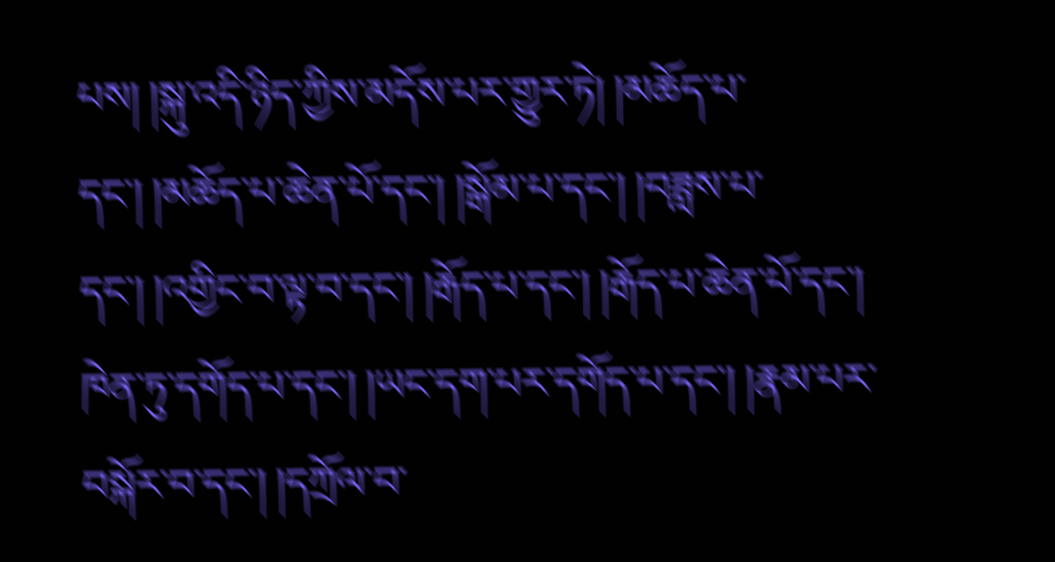པས། །སྐུ་འདི་ཉིད་ཀྱིས་མདོས་པར་གྱུར་ཏེ། །མཆོད་པ་དང་། །མཆོད་པ་ཆེན་པོ་དང་། །སྒོམ་པ་དང་། །བཟླས་པ་དང་། །འགྱིང་བ་ལྟ་བ་དང་། །རྒོད་པ་དང་། །རྒོད་པ་ཆེན་པོ་དང་། ཁེན་ཏུ་དགོད་པ་དང་། །ཡང་དག་པར་དགོད་པ་དང་། །རྣམ་པར་བསྐོར་བ་དང་། །དཀྲོལ་བ་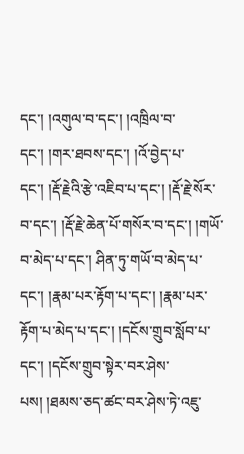དང་། །འགུལ་བ་དང་། །འཁྲིལ་བ་དང་། །གར་ཐབས་དང་། །འོ་བྱེད་པ་དང་། །རྡོ་རྗེའི་རྩེ་འཇིབ་པ་དང་། །རྡོ་རྗེ་སོར་བ་དང་། །རྡོ་རྗེ་ཆེན་པོ་གསོར་བ་དང་། །གཡོ་བ་མེད་པ་དང་། ཤིན་ཏུ་གཡོ་བ་མེད་པ་དང་། །རྣམ་པར་རྟོག་པ་དང་། །རྣམ་པར་རྟོག་པ་མེད་པ་དང་། །དངོས་གྲུབ་སློབ་པ་དང་། །དངོས་གྲུབ་སྟེར་བར་ཤེས་པས། །ཐམས་ཅད་ཚང་བར་ཤེས་ཏེ་འཇུ་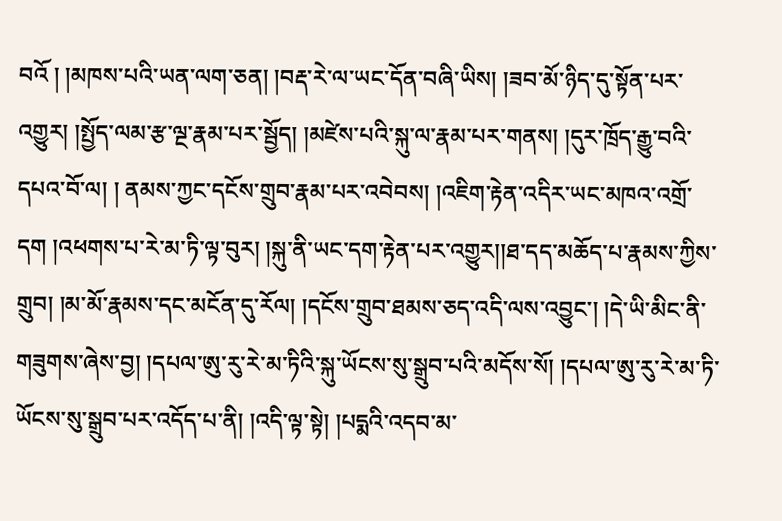བའོ ། །མཁས་པའི་ཡན་ལག་ཅན། །བརྡ་རེ་ལ་ཡང་དོན་བཞི་ཡིས། །ཟབ་མོ་ཉིད་དུ་སྟོན་པར་འགྱུར། །སྤྱོད་ལམ་རྩ་ལྔ་རྣམ་པར་སྦྱོད། །མཛེས་པའི་སྐུ་ལ་རྣམ་པར་གནས། །དུར་ཁྲོད་རྒྱུ་བའི་དཔའ་བོ་ལ། ། ནམས་ཀྱང་དངོས་གྲུབ་རྣམ་པར་འབེབས། །འཇིག་རྟེན་འདིར་ཡང་མཁའ་འགྲོ་དག །འཕགས་པ་རེ་མ་ཏི་ལྟ་བུར། །སྐུ་ནི་ཡང་དག་རྟེན་པར་འགྱུར།།ཐ་དད་མཆོད་པ་རྣམས་ཀྱིས་གྲུབ། །མ་མོ་རྣམས་དང་མངོན་དུ་རོལ། །དངོས་གྲུབ་ཐམས་ཅད་འདི་ལས་འབྱུང་། །དེ་ཡི་མིང་ནི་གཟུགས་ཞེས་བྱ། །དཔལ་ཨུ་རུ་རེ་མ་ཏིའི་སྐུ་ཡོངས་སུ་སྒྲུབ་པའི་མདོས་སོ། །དཔལ་ཨུ་རུ་རེ་མ་ཏི་ཡོངས་སུ་སྒྲུབ་པར་འདོད་པ་ནི། །འདི་ལྟ་སྟེ། །པདྨའི་འདབ་མ་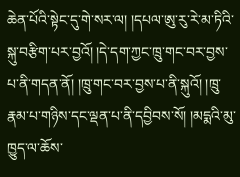ཆེན་པོའི་སྟེང་དུ་གེ་སར་ལ། །དཔལ་ཨུ་རུ་རེ་མ་ཏིའི་སྐུ་བརྩིག་པར་བྱའོ། །དེ་དག་ཀྱང་ཁྲུ་གང་བར་བྱས་པ་ནི་གདན་ནོ། །ཁྲུ་གང་བར་བྱས་པ་ནི་སྐུའོ། །ཁྲུ་རྣམ་པ་གཉིས་དང་ལྡན་པ་ནི་དབྱིབས་སོ། །མདྨའི་མུ་ཁྱུད་ལ་ཆོས་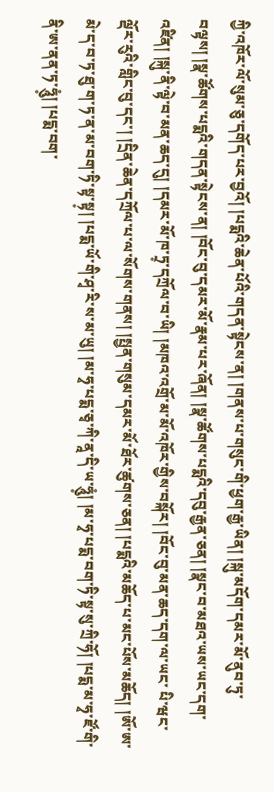ཀྱི་འཁོར་ལོ་སུམ་ཅུ་དགོད་པར་བྱའོ། །པདྨའི་ཆེན་པོའི་གདན་སྟེངས་ན། །གནས་པ་གསུང་གི་ཕྱག་རྒྱ་ཡིན། །སྐུ་མདོག་དམར་མོ་ནུབ་ཏུ་བལྟས། །སྣ་ཚོགས་པདྨའི་གདན་སྟེངས་ན། །བོང་བུ་དམར་མོ་རྣམ་པར་ཞོན། །སྣ་ཚོགས་པདྨའི་དབུ་རྒྱན་ཅན། །སྣང་བ་མཐའ་ཡས་ཡང་དག་འཛིན། །སྐུ་ནི་ལྟེ་བ་མན་ཆད་དུ། །དམར་མོ་ཁ་ཏྲ༷་དཀྲོལ་བ་ཡི། །མཁའ་འགྲོ་མ་མོ་འཁོར་གྱིས་བསྐོར། །བོང་བུ་མན་ཆད་དག་ལ་ཡང་ པི་ཝང་ལྡོར་རུའི་གླིང་བུ་དང་། །དྲིན་ཆེན་དཀྲོལ་པ་ལ་སོགས་གནས། །སྤྱན་གསུམ་དམར་མོ་ཐོར་ཚུགས་ཅན། །པདྨའི་མཆོད་པ་མང་པོས་མཆོད། །ཨོ་ཨ་མེ་ད་བ་ཏ་ཐུ་ག་ཏ་ན་མ་བག་ཏི་སྟ་སྟ༷། །པདྨ་ཡོ་གི་ཤྭ་རི་ས་མ་ཡུ། །མ་ཧྭ་པདྨ་ཅྭ་ཀི་ནཱ་དི་ཡ་ཧཱུཾ༷། །མ་ཧྭ་པདྨ་བག་ཏི་སྟ་སུ་ཀྲི་ཧོ། །པདྨ་མ་ཧྭ་ཛོ་གི་ནི་ཨ་ནན་ཏ་ཧཱུཾ༷། །པདྨ་བག་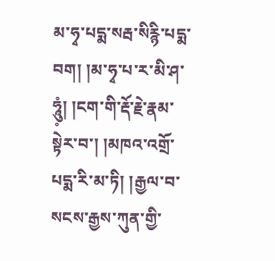མ་ཧྭ་པདྨ་སརྦ་སིརྙི་པདྨ་བག། །མ་ཧྭ་པ་ར་མི་ཤ་ཧཱུཾ༷། །ངག་གི་རྡོ་རྗེ་རྣམ་སྟེར་བ་། །མཁའ་འགྲོ་པདྨ་རི་མ་ཏི། །རྒྱལ་བ་སངས་རྒྱས་ཀུན་གྱི་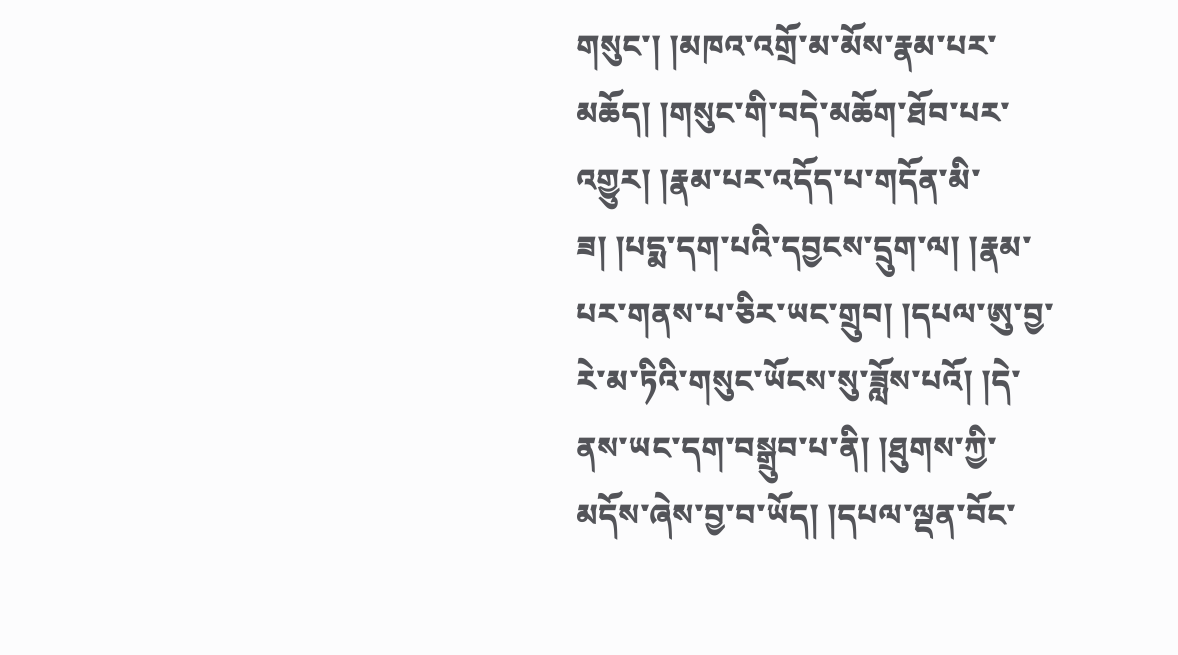གསུང་། །མཁའ་འགྲོ་མ་མོས་རྣམ་པར་མཆོད། །གསུང་གི་བདེ་མཆོག་ཐོབ་པར་འགྱུར། །རྣམ་པར་འདོད་པ་གདོན་མི་ཟ། །པདྨ་དག་པའི་དབྱངས་དྲུག་ལ། །རྣམ་པར་གནས་པ་ཅིར་ཡང་གྲུབ། །དཔལ་ཨུ་བྱ་རེ་མ་ཏིའི་གསུང་ཡོངས་སུ་ཟློས་པའོ། །དེ་ནས་ཡང་དག་བསྒྲུབ་པ་ནི། །ཐུགས་ཀྱི་མདོས་ཞེས་བྱ་བ་ཡོད། །དཔལ་ལྡན་བོང་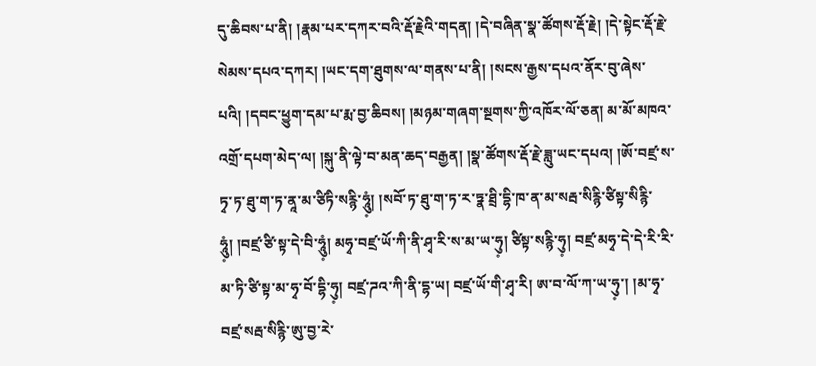དུ་ཆིབས་པ་ནི། །རྣམ་པར་དཀར་བའི་རྡོ་རྗེའི་གདན། །དེ་བཞིན་སྣ་ཚོགས་རྡོ་རྗེ། །དེ་སྟེང་རྡོ་རྗེ་སེམས་དཔའ་དཀར། །ཡང་དག་ཐུགས་ལ་གནས་པ་ནི། །སངས་རྒྱས་དཔའ་ནོར་བུ་ཞེས་པའི། །དབང་ཕྱུག་དམ་པ་རྨ་བྱ་ཆིབས། །མཉམ་གཞག་སྔགས་ཀྱི་འཁོར་ལོ་ཅན། མ་མོ་མཁའ་འགྲོ་དཔག་མེད་ལ། །སྐུ་ནི་ལྟེ་བ་མན་ཆད་བརྒྱན། །སྣ་ཚོགས་རྡོ་རྗེ་ཟླུ་ཡང་དཔའ། །ཨོ་བཛྲ་ས་ཏྭ་ཏ་ཐུ་ག་ཏ་ནཱ་མ་ཙིཏི་སརྙི་ཧཱུཾ༷། །སབོ་ཏ་ཐུ་ག་ཏ་ར་ཏྣ་ཐྲི་དྷི་ཁ་ན་མ་སརྦ་སིརྙི་ཙིསྟ་སིརྙི་ཧཱུཾ༷། །བཛྲ་ཙི་སྟ་དེ་བི་ཧཱུཾ༷། མཧྭ་བཛྲ་ཡོ་ཀི་ནི་ཤྭ་རི་ས་མ་ཡ་ཧུ༷། ཙིསྟ་སརྙི་ཧུ༷། བཛྲ་མཧྭ་དེ་དེ་རི་རི་མ་ཏི་ཙི་སྟ་མ་ཧྭ་བོ་དྷི་ཧུ༷། བཛྲ་ཌའ་ཀི་ནི་དྷ་ཡ། བཛྲ་ཡོ་གི་ཤྭ་རི། ཨ་བ་ལོ་ཀ་ཡ་ཧུ༷་། །མ་ཧྭ་བཛྲ་སརྦ་སིརྙི་ཨུ་བྱ་རེ་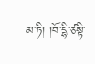མ་ཏི། །བོ་དྷི་ཙསྟི་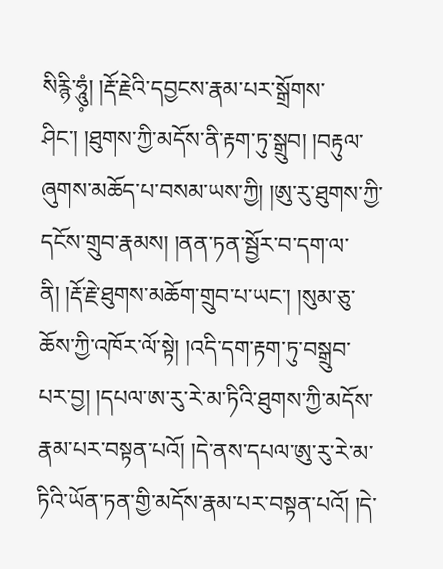སིརྙི་ཧཱུཾ༷། །རྡོ་རྗེའི་དབྱངས་རྣམ་པར་སྒྲོགས་ཤིང་། །ཐུགས་ཀྱི་མདོས་ནི་རྟག་ཏུ་སྒྲུབ། །བརྟུལ་ཞུགས་མཆོད་པ་བསམ་ཡས་ཀྱི། །ཨུ་རུ་ཐུགས་ཀྱི་དངོས་གྲུབ་རྣམས། །ནན་ཏན་སྦྱོར་བ་དག་ལ་ནི། །རྡོ་རྗེ་ཐུགས་མཆོག་གྲུབ་པ་ཡང་། །སུམ་ཅུ་ཆོས་ཀྱི་འཁོར་ལོ་སྟེ། །འདི་དག་རྟག་ཏུ་བསྒྲུབ་པར་བྱ། །དཔལ་ཨ་རུ་རེ་མ་ཏིའི་ཐུགས་ཀྱི་མདོས་རྣམ་པར་བསྟན་པའོ། །དེ་ནས་དཔལ་ཨུ་རུ་རེ་མ་ཏིའི་ཡོན་ཏན་གྱི་མདོས་རྣམ་པར་བསྟན་པའོ། །དེ་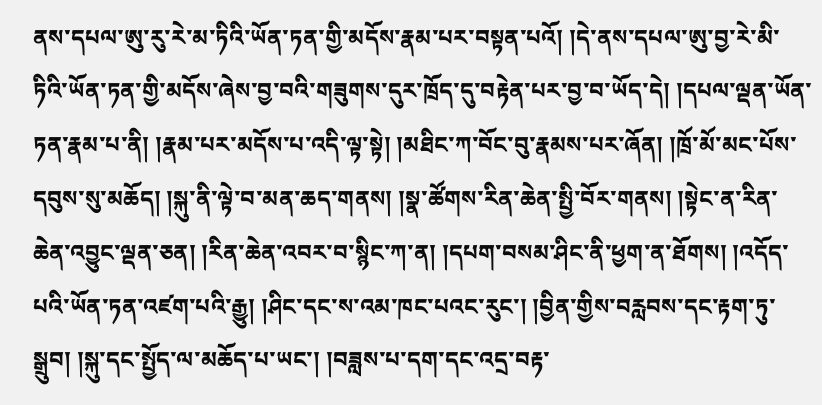ནས་དཔལ་ཨུ་རུ་རེ་མ་ཏིའི་ཡོན་ཏན་གྱི་མདོས་རྣམ་པར་བསྟན་པའོ། །དེ་ནས་དཔལ་ཨུ་བྱ་རེ་མི་ཏིའི་ཡོན་ཏན་གྱི་མདོས་ཞེས་བྱ་བའི་གཟུགས་དུར་ཁྲོད་དུ་བརྟེན་པར་བྱ་བ་ཡོད་དེ། །དཔལ་ལྡན་ཡོན་ཏན་རྣམ་པ་ནི། །རྣམ་པར་མདོས་པ་འདི་ལྟ་སྟེ། །མཐིང་ཀ་བོང་བུ་རྣམས་པར་ཞོན། །ཁྲོ་མོ་མང་པོས་དབུས་སུ་མཆོད། །སྐུ་ནི་ལྟེ་བ་མན་ཆད་གནས། །སྣ་ཚོགས་རིན་ཆེན་སྤྱི་བོར་གནས། །སྟེང་ན་རིན་ཆེན་འབྱུང་ལྡན་ཅན། །རིན་ཆེན་འབར་བ་སྙིང་ཀ་ན། །དཔག་བསམ་ཤིང་ནི་ཕྱག་ན་ཐོགས། །འདོད་པའི་ཡོན་ཏན་འཛག་པའི་རྒྱུ། །ཤིང་དང་ས་འམ་ཁང་པའང་རུང་། །བྱིན་གྱིས་བརླབས་དང་རྟག་ཏུ་སྒྲུབ། །སྐུ་དང་སྤྱོད་ལ་མཆོད་པ་ཡང་། །བཟླས་པ་དག་དང་འདྲ་བརྟ་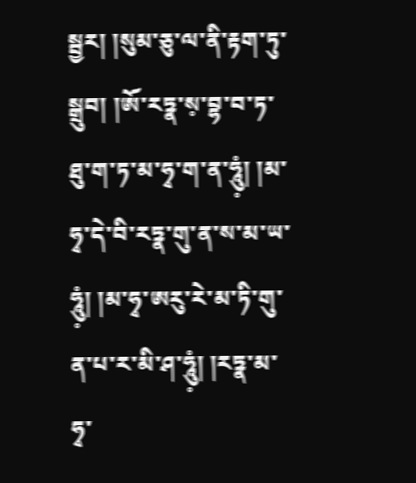སྦྱར། །སུམ་ཅུ་ལ་ནི་རྟག་ཏུ་སྒྲུབ། །ཨོ་རཏྣ་ས༷་བྷ་བ་ཏ་ཐུ་ག་ཏ་མ་ཧྭ་ག་ན་ཧཱུཾ༷། །མ་ཧྭ་དེ་བི་རཏྣ་གུ་ན་ས་མ་ཡ་ཧཱུཾ༷། །མ་ཧྭ་ཨརུ་རེ་མ་ཏི་གུ་ན་པ་ར་མི་ཤ་ཧཱུཾ༷། །རཏྣ་མ་ཧྭ་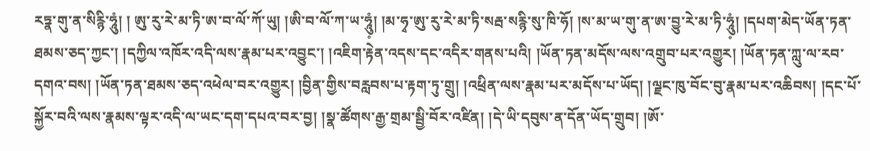རཏྣ་གུ་ན་སིརྙི་ཧཱུཾ། ། ཨུ་རུ་རེ་མ་ཏི་ཨ་བ་ལོ་ཀོ་ཡུ། །ཨི་བ་ལོ་ཀ་ཡ་ཧཱུཾ༷། །མ་ཧྭ་ཨུ་རུ་རེ་མ་ཏི་སརྦ་སརྙི་སུ་ཁི་ཧོ། །ས་མ་ཡ་གུ་ན་ཨ་བྱུ་རེ་མ་ཏི་ཧཱུཾ༷། །དཔག་མེད་ཡོན་ཏན་ཐམས་ཅད་ཀྱང་། །དཀྱིལ་འཁོར་འདི་ལས་རྣམ་པར་འབྱུང་། །འཇིག་རྟེན་འདས་དང་འདིར་གནས་པའི། །ཡོན་ཏན་མདོས་ལས་འགྲུབ་པར་འགྱུར། །ཡོན་ཏན་ཀླུ་ལ་རབ་དགའ་བས། །ཡོན་ཏན་ཐམས་ཅད་འཕེལ་བར་འགྱུར། །བྱིན་གྱིས་བརླབས་པ་རྟག་ཏུ་གྲུ། །འཕྲིན་ལས་རྣམ་པར་མདོས་པ་ཡོད། །ལྗང་ཁུ་བོང་བུ་རྣམ་པར་འཆིབས། །དང་པོ་སྐྱོར་བའི་ལས་རྣམས་ལྟར་འདི་ལ་ཡང་དག་དཔའ་བར་བྱ། །སྣ་ཚོགས་རྒྱ་གྲམ་སྦྱི་བོར་འཛིན། །དེ་ཡི་དབུས་ན་དོན་ཡོད་གྲུབ། །ཨོ་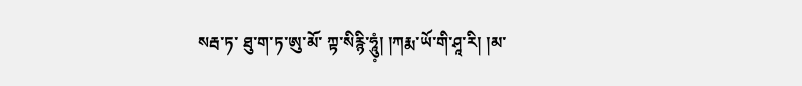སརྦ་ཏ་ ཐུ་ག་ཏ་ཨུ་མོ་ ཀྟ་སིརྙི་ཧཱུཾ༷། །ཀརྨ་ཡོ་གི་ཤཱ་རི། །མ་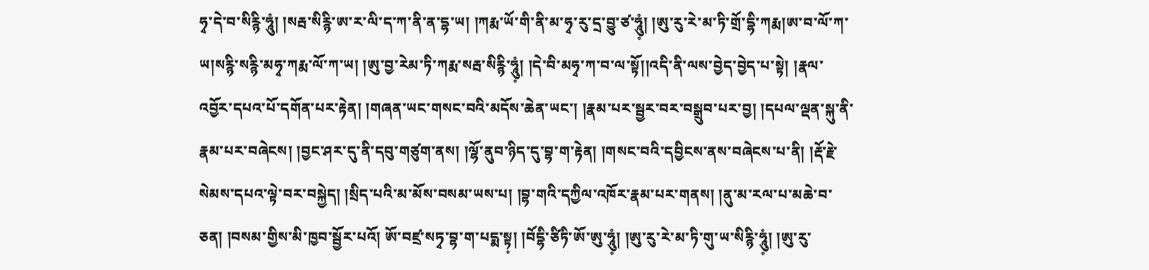ཧྭ་དེ་བ་སིརྙི་ཧཱུཾ། །སརྦ་སིརྙི་ཨ་ར་ལི་ད་ཀ་ནི་ན་དྷ་ཡ། །ཀརྨ་ཡོ་གི་ནི་མ་ཧྭ་རུ་དྲ་བྱུ་ཙ་ཧཱུཾ༷། །ཨུ་རུ་རེ་མ་ཏི་གྲོ་དྷི་ཀརྨ།ཨ་བ་ལོ་ཀ་ཡ།སརྙི་སརྙི་མཧྭ་ཀརྨ་ལོ་ཀ་ཡ། །ཨུ་བྱ་རེམ་ཏི་ཀརྨ་སརྦ་སིརྙི་ཧཱུཾ༷། །དེ་བི་མཧྭ་ཀ་བ་ལ་སྟོ།།འདི་ནི་ལས་བྱེད་བྱེད་པ་སྟེ། །རྣལ་འབྱོར་དཔའ་པོ་དགོན་པར་རྟེན། །གཞན་ཡང་གསང་བའི་མདོས་ཆེན་ཡང་། །རྣམ་པར་སྦྱར་བར་བསྒྲུབ་པར་བྱ། །དཔལ་ལྡན་སྐུ་ནི་རྣམ་པར་བཞེངས། །བྱང་ཤར་དུ་ནི་དབུ་གཙུག་ནས། །ལྷོ་ནུབ་ཉིད་དུ་བྷ་ག་རྟེན། །གསང་བའི་དབྱིངས་ནས་བཞེངས་པ་ནི། །རྡོ་རྗེ་སེམས་དཔའ་ལྟེ་བར་བསྐྱེད། །སྲིད་པའི་མ་མོས་བསམ་ཡས་པ། །བྷ་གའི་དཀྱིལ་འཁོར་རྣམ་པར་གནས། །ནུ་མ་རལ་པ་མཆེ་བ་ཅན། །བསམ་གྱིས་མི་ཁྱབ་སྦྱོར་པའོ། ཨོ་བཛྲ་སཏྭ་བྷ་ག་པདྨ་སྟ༷། །བོདྷི་ཙིཏི་ཨོ་ཨུ་ཧཱུཾ༷། །ཨུ་རུ་རེ་མ་ཏི་གུ་ཡ་སིརྙི་ཧཱུཾ༷། །ཨུ་རུ་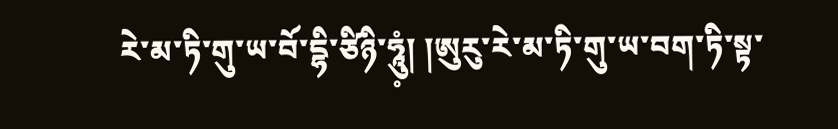རེ་མ་ཏི་གུ་ཡ་བོ་དྷི་ཙིཉི་ཧཱུཾ༷། །ཨུརུ་རེ་མ་ཏི་གུ་ཡ་བག་ཏི་སྟ་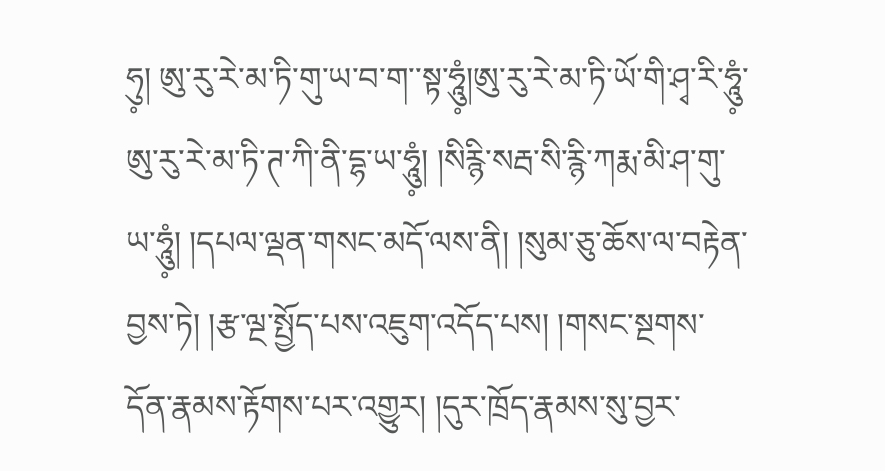ཧུ༷། ཨུ་རུ་རེ་མ་ཏི་གུ་ཡ་བ་ག་་སྟ་ཧཱུཾ༷།ཨུ་རུ་རེ་མ་ཏི་ཡོ་གི་ཤྭ་རི་ཧཱུཾ༷་ཨུ་རུ་རེ་མ་ཏི་ཊ་ཀི་ནི་དྷ་ཡ་ཧཱུཾ༷། །སིརྙི་སརྦ་སི་རྙི་ཀརྨ་མི་ཤ་གུ་ཡ་ཧཱུཾ༷། །དཔལ་ལྡན་གསང་མདོ་ལས་ནི། །སུམ་ཅུ་ཆོས་ལ་བརྟེན་བྱས་ཏེ། །རྩ་ལྔ་སྤྱོད་པས་འཇུག་འདོད་པས། །གསང་སྔགས་དོན་རྣམས་རྟོགས་པར་འགྱུར། །དུར་ཁྲོད་རྣམས་སུ་བྱར་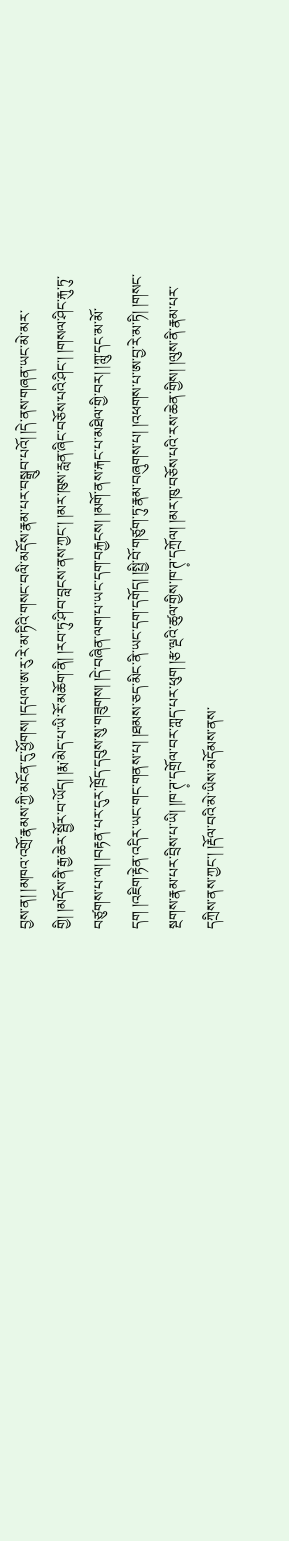བྱས་ན། །མཁའ་འགྲོ་རྣམས་ཀྱི་མངོན་དུ་ཕྱོགས། །དཔལ་ཨ་རུ་རེ་མ་ཏིའི་གསང་བལི་མདོས་རྣམ་པར་བསྒྲུབ་པའོ། །དེ་ནས་གཞན་ཡང་མེ་མར་གྱི། །མདོས་ནི་རྒྱ་ཆེར་སྦྱོར་བ་ཡོད། །རྨ་མེད་པ་ཡི་རོ་མཆོག་ནི། །རབ་ཏུ་ཤི་བ་བླངས་ནས་ཀྱང་། །མར་ཁུས་རླན་ཞིང་བཅོས་པའི་ཤིང་། །གསལ་ཤིང་རྐུ་ཏུ་བཙུགས་པ་ལ། །བརྟན་པར་དུར་ཁྲོད་དབུས་སུ་གཟུགས། །དེ་བཞིན་ལག་པ་ཡང་དག་བརྐྱངས། །མགོ་ནས་རྐང་པ་མཐིལ་གྱི་བར། །ཀླུ་དང་མ་མོ་དག །འཇིག་རྟེན་འདིར་ཡང་གང་གནས་པ། །ཐམས་ཅད་མིང་ནི་ཡང་དག་དགོད། །སྤྱི་བོ་གཙུག་ཏུ་རྣམ་བཞུགས་པ། །འཕགས་པ་ཨ་བྱ་རེ་མ་ཏི། །གསང་སྔགས་རྣམ་པར་བྲིས་པ་ཡི། །ཁ་ཊ༷་དགྲོལ་བར་ཀླད་པར་ཕུག །རྩ་ལྔའི་ཚུལ་གྱིས་ཁ་ཊ༷་དཀྲོལ། །མར་ཁུ་བཅོས་པའི་རས་ཆེན་གྱིས། །ལུས་ནི་རྣམ་པར་དཀྲིས་ནས་ཀྱང་། །རྡོལ་བའི་མེ་ཡིས་མདོམས་ནས་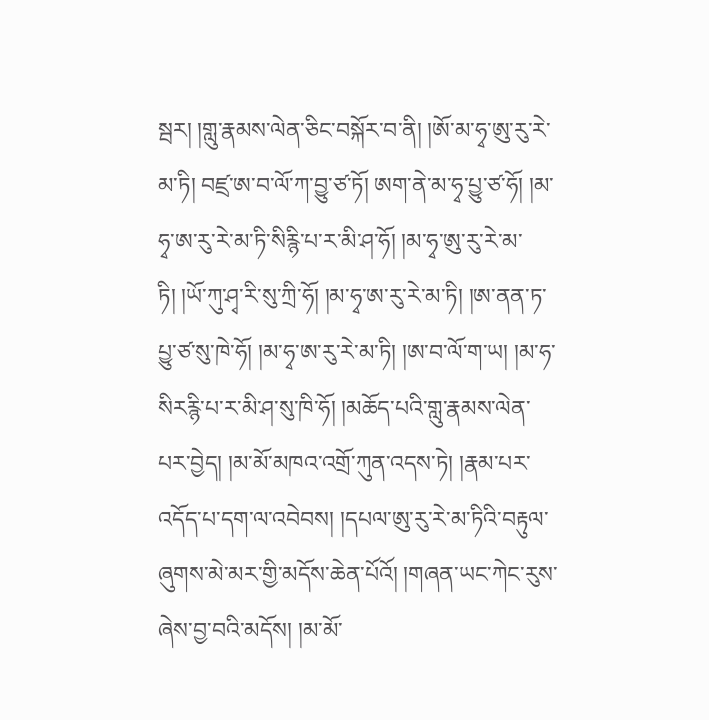སྦར། །གླུ་རྣམས་ལེན་ཅིང་བསྐོར་བ་ནི། །ཨོ་མ་ཧྭ་ཨུ་རུ་རེ་མ་ཏི། བཛྲ་ཨ་བ་ལོ་ཀ་བྱུ་ཙ་ཏོ། ཨག་ནེ་མ་ཧྭ་པྱུ་ཙ་ཧོ། །མ་ཧྭ་ཨ་རུ་རེ་མ་ཏི་སིརྙི་པ་ར་མི་ཤ་ཧོ། །མ་ཧྭ་ཨུ་རུ་རེ་མ་ཏི། །ཡོ་ཀུ་ཤྭ་རི་སུ་ཀྲི་ཧོ། །མ་ཧྭ་ཨ་རུ་རེ་མ་ཏི། །ཨ་ནན་ཏ་པྱུ་ཙ་སུ་ཁེ་ཧོ། །མ་ཧྭ་ཨ་རུ་རེ་མ་ཏི། །ཨ་བ་ལོ་ག་ཡ། །མ་ཧ་སིརརྙི་པ་ར་མི་ཤ་སུ་ཁི་ཧོ། །མཆོད་པའི་གླུ་རྣམས་ལེན་པར་བྱེད། །མ་མོ་མཁའ་འགྲོ་ཀུན་འདས་ཏེ། །རྣམ་པར་འདོད་པ་དག་ལ་འབེབས། །དཔལ་ཨུ་རུ་རེ་མ་ཏིའི་བརྟུལ་ཞུགས་མེ་མར་གྱི་མདོས་ཆེན་པོའོ། །གཞན་ཡང་ཀེང་རུས་ཞེས་བྱ་བའི་མདོས། །མ་མོ་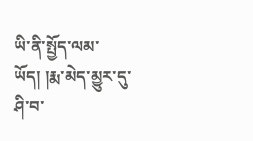ཡི་ནི་སྤྱོད་ལམ་ཡོད། །རྨ་མེད་མྱུར་དུ་ཤི་བ་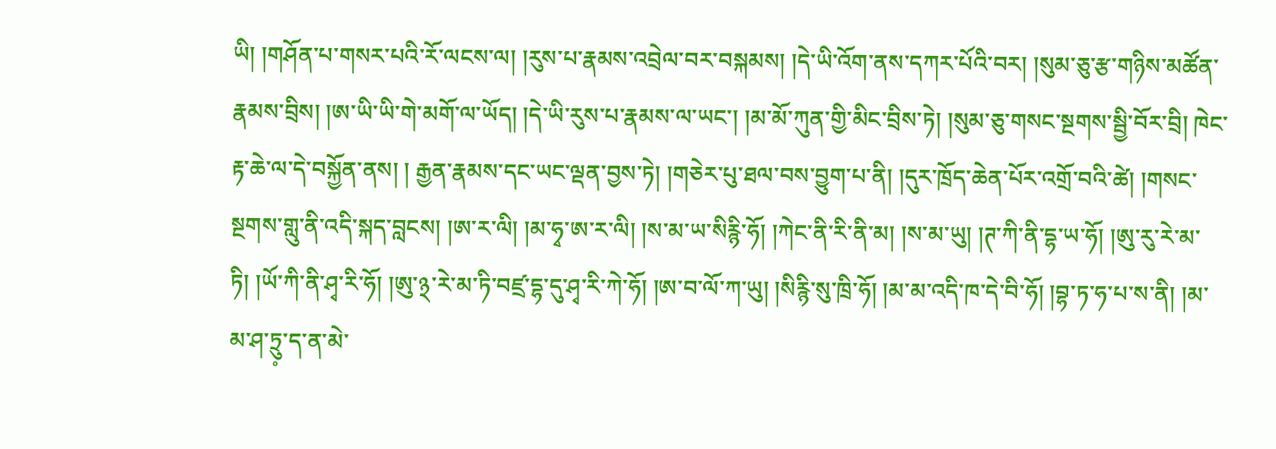ཡི། །གཤོན་པ་གསར་པའི་རོ་ལངས་ལ། །རུས་པ་རྣམས་འབྲེལ་བར་བསྐམས། །དེ་ཡི་འོག་ནས་དཀར་པོའི་བར། །སུམ་ཅུ་རྩ་གཉིས་མཚོན་རྣམས་བྲིས། །ཨ་ཡི་ཡི་གེ་མགོ་ལ་ཡོད། །དེ་ཡི་རུས་པ་རྣམས་ལ་ཡང་། །མ་མོ་ཀུན་གྱི་མིང་བྲིས་ཏེ། །སུམ་ཅུ་གསང་སྔགས་སྦྱི་བོར་བྲི། ཁེང་རྟ་ཆེ་ལ་དེ་བསྐྱོན་ནས། ། རྒྱན་རྣམས་དང་ཡང་ལྡན་བྱས་ཏེ། །གཅེར་པུ་ཐལ་བས་བྱུག་པ་ནི། །དུར་ཁྲོད་ཆེན་པོར་འགྲོ་བའི་ཚེ། །གསང་སྔགས་གླུ་ནི་འདི་སྐད་བླངས། །ཨ་ར་ལི། །མ་ཧྭ་ཨ་ར་ལི། །ས་མ་ཡ་སིརྙི་ཧོ། །ཀེང་ནི་རི་ནི་མ། །ས་མ་ཡུ། །ཊ་ཀི་ནི་དྷ་ཡ་ཧོ། །ཨུ་རུ་རེ་མ་ཏི། །ཡོ་ཀི་ནི་ཤྭ་རི་ཧོ། །ཨུ་྅་རེ་མ་ཏི་བཛྲ་དྷ་དུ་ཤྭ་རི་ཀེ་ཧོ། །ཨ་བ་ལོ་ཀ་ཡུ། །སིརྙི་སུ་ཁྲི་ཧོ། །མ་མ་འདི་ཁ་དེ་བི་ཧོ། །བྷ་ཏ་ཧ་པ་ས་ནི། །མ་མ་ཤ་ཏྲུ༷་ད་ན་མེ་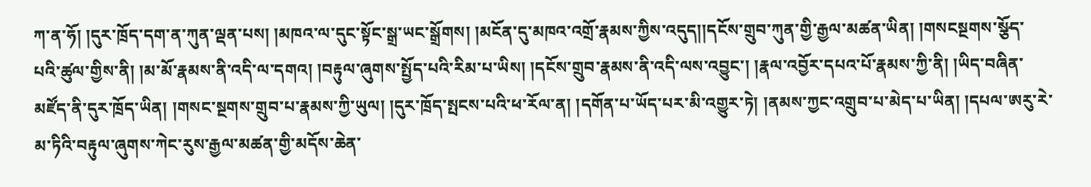ཀ་ན་ཧོ། །དུར་ཁྲོད་དག་ན་ཀུན་ལྡན་པས། །མཁའ་ལ་དུང་སྟོང་སྒྲ་ཡང་སྒྲོགས། །མངོན་དུ་མཁའ་འགྲོ་རྣམས་ཀྱིས་འདུད།།དངོས་གྲུབ་ཀུན་གྱི་རྒྱལ་མཚན་ཡིན། །གསངསྔགས་སྩོད་པའི་ཚུལ་གྱིས་ནི། །མ་མོ་རྣམས་ནི་འདི་ལ་དགའ། །བརྟུལ་ཞུགས་སྤྱོད་པའི་རིམ་པ་ཡིས། །དངོས་གྲུབ་རྣམས་ནི་འདི་ལས་འབྱུང་། །རྣལ་འབྱོར་དཔའ་པོ་རྣམས་ཀྱི་ནི། །ཡིད་བཞིན་མཛོད་ནི་དུར་ཁྲོད་ཡིན། །གསང་སྔགས་གྲུབ་པ་རྣམས་ཀྱི་ཡུལ། །དུར་ཁྲོད་སྤངས་པའི་ཕ་རོལ་ན། །དགོན་པ་ཡོད་པར་མི་འགྱུར་ཏེ། །ནམས་ཀྱང་འགྲུབ་པ་མེད་པ་ཡིན། །དཔལ་ཨརུ་རེ་མ་ཏིའི་བརྟུལ་ཞུགས་ཀེང་རུས་རྒྱལ་མཚན་གྱི་མདོས་ཆེན་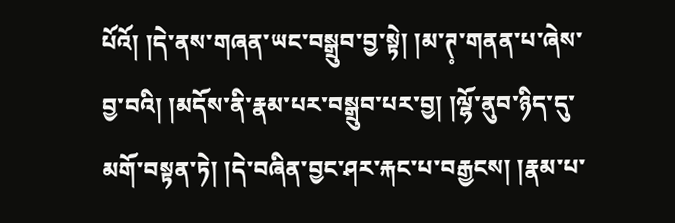པོའོ། །དེ་ནས་གཞན་ཡང་བསྒྲུབ་བྱ་སྟེ། །མ་ཊ༷་གནན་པ་ཞེས་བྱ་བའི། །མདོས་ནི་རྣམ་པར་བསྒྲུབ་པར་བྱ། །ལྷོ་ནུབ་ཉིད་དུ་མགོ་བསྟན་ཏེ། །དེ་བཞིན་བྱང་ཤར་རྐང་པ་བརྒྱངས། །རྣམ་པ་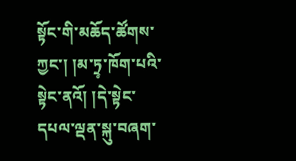སྟོང་གི་མཆོད་ཚོགས་ཀྱང་། །མ་ཏྲ༷་ཁོག་པའི་སྟེང་ནའོ། །དེ་སྟེང་དཔལ་ལྡན་སྐུ་བཞག་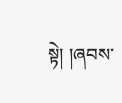སྟེ། །ཞབས་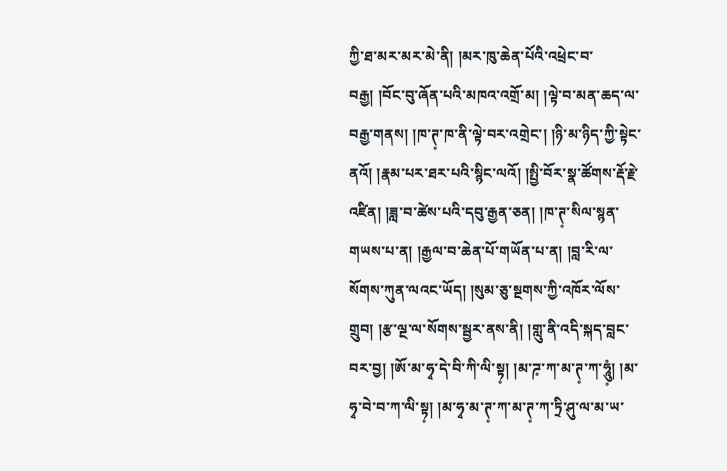ཀྱི་ཐ་མར་མར་མེ་ནི། །མར་ཁུ་ཆེན་པོའི་འཕྲེང་བ་བརྒྱ། །བོང་བུ་ཞོན་པའི་མཁའ་འགྲོ་མ། །ལྟེ་བ་མན་ཆད་ལ་བརྒྱ་གནས། །ཁ་ཊ༷་ཁ་ནི་ལྟེ་བར་འགྲེང་། །ཉི་མ་ཉིད་ཀྱི་སྟེང་ནའོ། །རྣམ་པར་ཐར་པའི་སྙིང་ལའོ། །སྤྱི་བོར་སྣ་ཚོགས་རྡོ་རྗེ་འཛིན། །ཟླ་བ་ཚེས་པའི་དབུ་རྒྱན་ཅན། །ཁ་ཊ༷་སིལ་སྙན་གཡས་པ་ན། །རྒྱལ་བ་ཆེན་པོ་གཡོན་པ་ན། །བླ་རི་ལ་སོགས་ཀུན་ལའང་ཡོད། །སུམ་ཅུ་སྔགས་ཀྱི་འཁོར་ལོས་གྲུབ། །རྩ་ལྔ་ལ་སོགས་སྦྱར་ནས་ནི། །གླུ་ནི་འདི་སྐད་བླང་བར་བྱ། །ཨོ་མ་ཧྭ་དེ་བི་ཀི་ལི་སྟ༷། །མ་ཌ༷་ཀ་མ་ཊ༷་ཀ་ཧཱུཾ༷། །མ་ཧྭ་བེ་བ་ཀ་ལི་སྟ༷། །མ་ཧྭ་མ་ཊ༷་ཀ་མ་ཊ༷་ཀ་ཏྲི་ཤུ་ལ་མ་ཡ་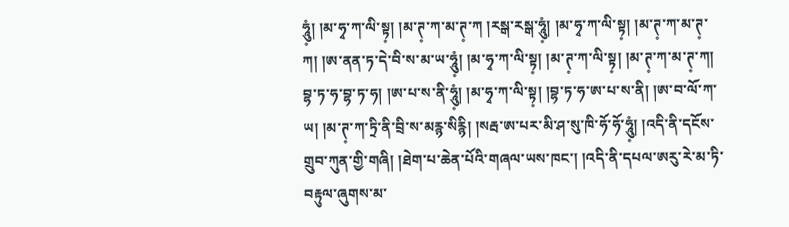ཧཱུཾ༷། །མ་ཧྭ་ཀ་ལི་སྟ༷། །མ་ཊ༷་ཀ་མ་ཊ༷་ཀ །རསྒ་རསྒ་ཧཱུཾ༷། །མ་ཧྭ་ཀ་ལི་སྟ༷། །མ་ཊ༷་ཀ་མ་ཊ༷་ཀ། །ཨ་ནན་ཏ་དེ་བི་ས་མ་ཡ་ཧཱུཾ༷། །མ་ཧྭ་ཀ་ལི་སྟ༷། །མ་ཊ༷་ཀ་ལི་སྟ༷། །མ་ཊ༷་ཀ་མ་ཊ༷་ཀ། བྷ་ཏ་ཧ་བྷ་ཏ་ཧ། །ཨ་པ་ས་ནི་ཧཱུཾ༷། །མ་ཧྭ་ཀ་ལི་སྟ༷། །བྷ་ཏ་ཧ་ཨ་པ་ས་ནི། །ཨ་བ་ལོ་ཀ་ཡ། །མ་ཊ༷་ཀ་ཏྲི་ནི་བྲི་ས་མརྙ་སིརྙི། །སརྦ་ཨ་པར་མི་ཤ་སུ་ཁི་ཧོ་ཧོ་ཧཱུཾ༷། །འདི་ནི་དངོས་གྲུབ་ཀུན་གྱི་གཞི། །ཐེག་པ་ཆེན་པོའི་གཞལ་ཡས་ཁང་། །འདི་ནི་དཔལ་ཨརུ་རེ་མ་ཏི་བརྟུལ་ཞུགས་མ་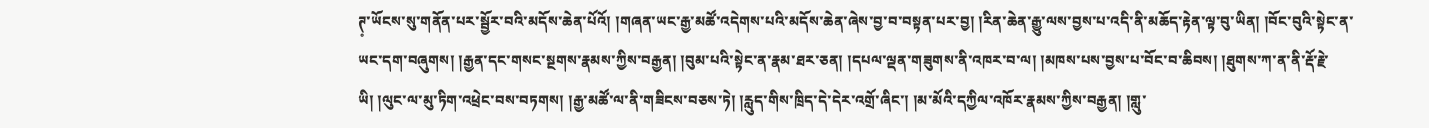ཊ༷་ཡོངས་སུ་གནོན་པར་སྦྱོར་བའི་མདོས་ཆེན་པོའོ། །གཞན་ཡང་རྒྱ་མཚོ་འདེགས་པའི་མདོས་ཆེན་ཞེས་བྱ་བ་བསྟན་པར་བྱ། །རིན་ཆེན་རྒྱུ་ལས་བྱས་པ་འདི་ནི་མཆོད་རྟེན་ལྟ་བུ་ཡིན། །བོང་བུའི་སྟེང་ན་ཡང་དག་བཞུགས། །རྒྱན་དང་གསང་སྔགས་རྣམས་ཀྱིས་བརྒྱན། །བུམ་པའི་སྟེང་ན་རྣམ་ཐར་ཅན། །དཔལ་ལྡན་གཟུགས་ནི་འཁར་བ་ལ། །མཁས་པས་བྱས་པ་བོང་བ་ཆིབས། །ཐུགས་ཀ་ན་ནི་རྡོ་རྗེ་ཡི། །ལུང་ལ་མུ་ཏིག་འཕྲེང་བས་བཏགས། །རྒྱ་མཚོ་ལ་ནི་གཟིངས་བཅས་ཏེ། །རླུད་གིས་ཁྲིད་དེ་དེར་འགྲོ་ཞིང་། །མ་མོའི་དཀྱིལ་འཁོར་རྣམས་ཀྱིས་བརྒྱན། །གླུ་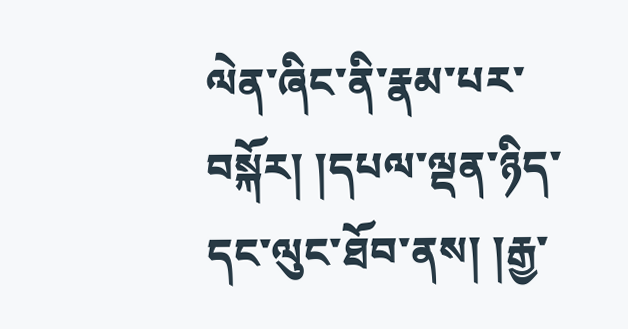ལེན་ཞིང་ནི་རྣམ་པར་བསྐོར། །དཔལ་ལྡན་ཉིད་དང་ལུང་ཐོབ་ནས། །རྒྱ་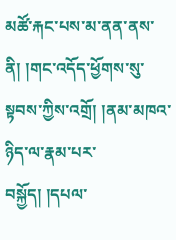མཚོ་རྐང་པས་མ་ནན་ནས་ནི། །གང་འདོད་ཕྱོགས་སུ་སྟབས་ཀྱིས་འགྲོ། །ནམ་མཁའ་ཉིད་ལ་རྣམ་པར་བསྐྱོད། །དཔལ་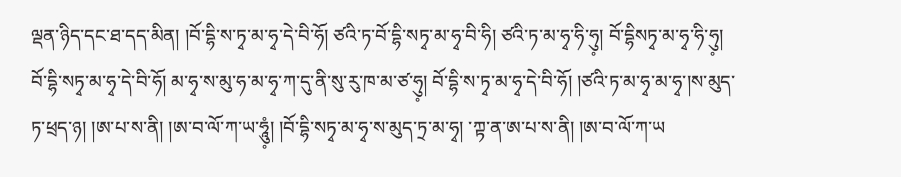ལྡན་ཉིད་དང་ཐ་དད་མིན། །བོ་དྷི་ས་ཏྭ་མ་ཧྭ་དེ་བི་ཧོ། ཙའི་ཏ་བོ་དྷི་སཏྭ་མ་ཧྭ་བི་ཧི། ཙའི་ཏ་མ་ཧྭ་ཧི་ཧུ༷། བོ་དྷིསཏྭ་མ་ཧྭ་ཧི་ཧུ༷། བོ་དྷི་སཏྭ་མ་ཧྭ་དེ་བི་ཧོ། མ་ཧྭ་ས་མུ་ཧ་མ་ཧྭ་ཀ་དུ་ནི་སུ་རུ་ཁ་མ་ཙ་ཧུ༷། བོ་དྷི་ས་ཏྭ་མ་ཧྭ་དེ་བི་ཧོ། །ཙའི་ཏ་མ་ཧྭ་མ་ཧྭ་།ས་མུད་ཏ་ཕྲད་ཉ། །ཨ་པ་ས་ནི། །ཨ་བ་ལོ་ཀ་ཡ་ཧཱུཾ༷། །བོ་དྷི་སཏྭ་མ་ཧྭ་ས་མུད་ཏྲ་མ་ཧྭ། ་ཀྟ་ན་ཨ་པ་ས་ནི། །ཨ་བ་ལོ་ཀ་ཡ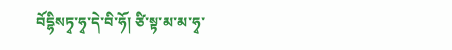བོདྷིསཏྭ་ཧྭ་དེ་བི་ཧོ། ཙི་སྟ་མ་མ་ཧྭ་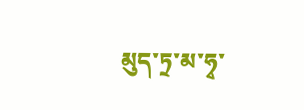མུད་ཏྲ་མ་ཧྭ་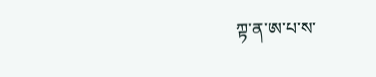ཀྟ་ན་ཨ་པ་ས་